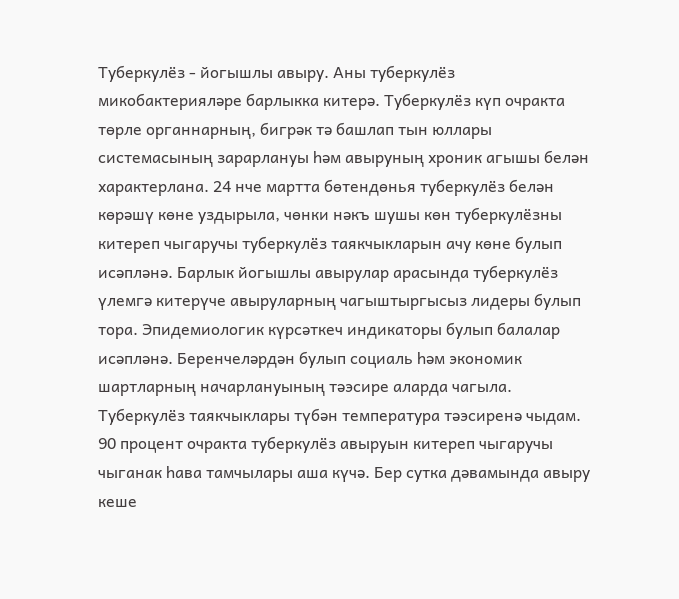Туберкулёз - йогышлы авыру. Аны туберкулёз микобактерияләре барлыкка китерә. Туберкулёз күп очракта төрле органнарның, бигрәк тә башлап тын юллары системасының зарарлануы һәм авыруның хроник агышы белән характерлана. 24 нче мартта бөтендөнья туберкулёз белән көрәшү көне уздырыла, чөнки нәкъ шушы көн туберкулёзны китереп чыгаручы туберкулёз таякчыкларын ачу көне булып исәпләнә. Барлык йогышлы авырулар арасында туберкулёз үлемгә китерүче авыруларның чагыштыргысыз лидеры булып тора. Эпидемиологик күрсәткеч индикаторы булып балалар исәпләнә. Беренчеләрдән булып социаль һәм экономик шартларның начарлануының тәэсире аларда чагыла.
Туберкулёз таякчыклары түбән температура тәэсиренә чыдам. 90 процент очракта туберкулёз авыруын китереп чыгаручы чыганак һава тамчылары аша күчә. Бер сутка дәвамында авыру кеше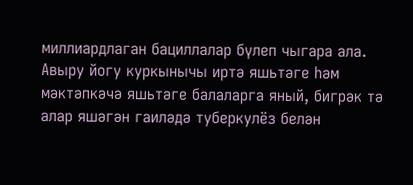миллиардлаган бациллалар бүлеп чыгара ала. Авыру йогу куркынычы иртә яшьтәге һәм мәктәпкәчә яшьтәге балаларга яный, бигрәк тә алар яшәгән гаиләдә туберкулёз белән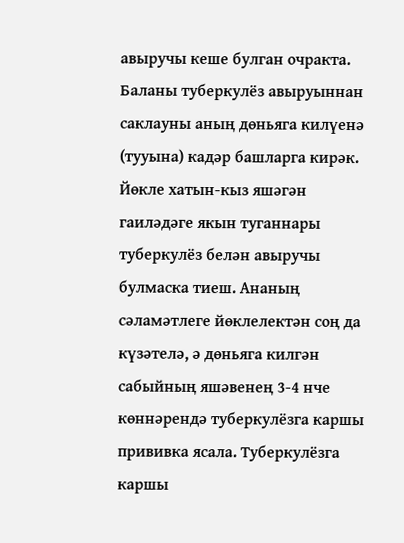авыручы кеше булган очракта. Баланы туберкулёз авыруыннан саклауны аның дөньяга килүенә (тууына) кадәр башларга кирәк. Йөкле хатын-кыз яшәгән гаиләдәге якын туганнары туберкулёз белән авыручы булмаска тиеш. Ананың сәламәтлеге йөклелектән соң да күзәтелә, ә дөньяга килгән сабыйның яшәвенең 3-4 нче көннәрендә туберкулёзга каршы прививка ясала. Туберкулёзга каршы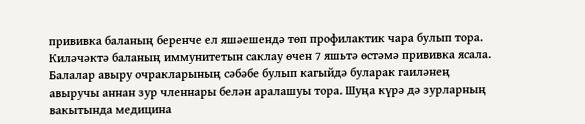прививка баланың беренче ел яшәешендә төп профилактик чара булып тора. Киләчәктә баланың иммунитетын саклау өчен 7 яшьтә өстәмә прививка ясала. Балалар авыру очракларының сәбәбе булып кагыйдә буларак гаиләнең авыручы аннан зур членнары белән аралашуы тора. Шуңа күрә дә зурларның вакытында медицина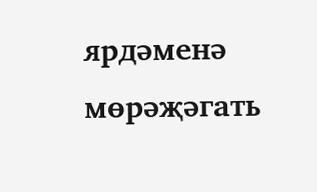ярдәменә мөрәҗәгать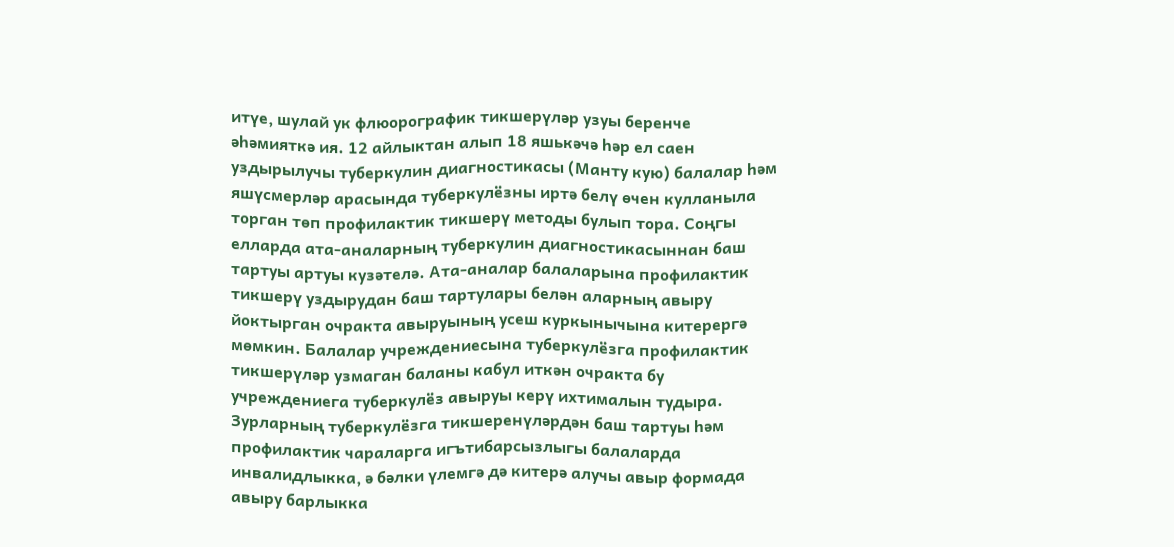итүе, шулай ук флюорографик тикшерүләр узуы беренче әһәмияткә ия. 12 айлыктан алып 18 яшькәчә һәр ел саен уздырылучы туберкулин диагностикасы (Манту кую) балалар һәм яшүсмерләр арасында туберкулёзны иртә белү өчен кулланыла торган төп профилактик тикшерү методы булып тора. Соңгы елларда ата-аналарның туберкулин диагностикасыннан баш тартуы артуы кузәтелә. Ата-аналар балаларына профилактик тикшерү уздырудан баш тартулары белән аларның авыру йоктырган очракта авыруының усеш куркынычына китерергә мөмкин. Балалар учреждениесына туберкулёзга профилактик тикшерүләр узмаган баланы кабул иткән очракта бу учреждениега туберкулёз авыруы керү ихтималын тудыра.
Зурларның туберкулёзга тикшеренүләрдән баш тартуы һәм профилактик чараларга игътибарсызлыгы балаларда инвалидлыкка, ә бәлки үлемгә дә китерә алучы авыр формада авыру барлыкка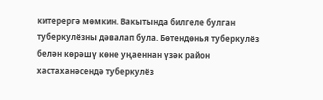китерергә мөмкин. Вакытында билгеле булган туберкулёзны дәвалап була. Бөтендөнья туберкулёз белән көрәшү көне уңаеннан үзәк район хастаханәсендә туберкулёз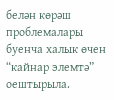белән көрәш проблемалары буенча халык өчен “кайнар элемтә” оештырыла.